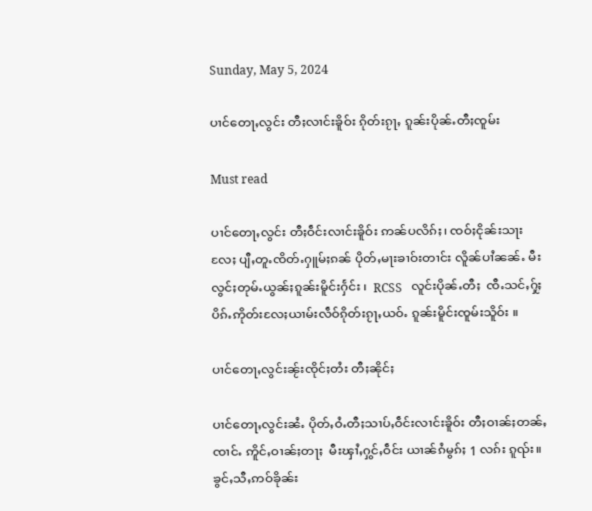Sunday, May 5, 2024

ပၢင်တေႃႇလွင်း တီႈလၢင်းၶိူဝ်း ၵိုတ်းၵႂႃႇ ၵူၼ်းပိုၼ်ႉတီႈၸူမ်း

Must read

ပၢင်တေႃႇလွင်း တီႈဝဵင်းလၢင်းၶိူဝ်း ဢၼ်ပလိၵ်ႈ၊ ၸဝ်ႈငိုၼ်းသႃးလႄႈ ပျီႇတူႉၸိတ်ႉႁူမ်ႈၵၼ် ပိုတ်ႇမႃးၶၢဝ်းတၢင်း လိူၼ်ပၢႆၼၼ်ႉ မီးလွင်ႈတုမ်ႉယွၼ်ႈၵူၼ်းမိူင်းႁႅင်း ၊  RCSS   လူင်းပိုၼ်ႉတီႈ  ၸီႉသင်ႇႁႂ်ႈပိၵ်ႉဢိုတ်းလႄႈယၢမ်းလဵဝ်ၵိုတ်းၵႂႃႇယဝ်ႉ ၵူၼ်းမိူင်းၸူမ်းသိူဝ်း ။

ပၢင်တေႃႇလွင်းၼႂ်းၸိုင်ႈတႆး တီႈၼိုင်ႈ

ပၢင်တေႃႇလွင်းၼႆႉ ပိုတ်ႇဝႆႉတီႈသၢပ်ႇဝဵင်းလၢင်းၶိူဝ်း တီႈဝၢၼ်ႈတၼ်ႇၸၢင်ႉ ဢိူင်ႇဝၢၼ်ႈတႃႈ  မီးၾၢႆႇႁွင်ႇဝဵင်း ယၢၼ်ၵႆမွၵ်ႈ 1 လၵ်း ၵူၺ်း။ ၶွင်ႇသီႇဢဝ်ၶိုၼ်း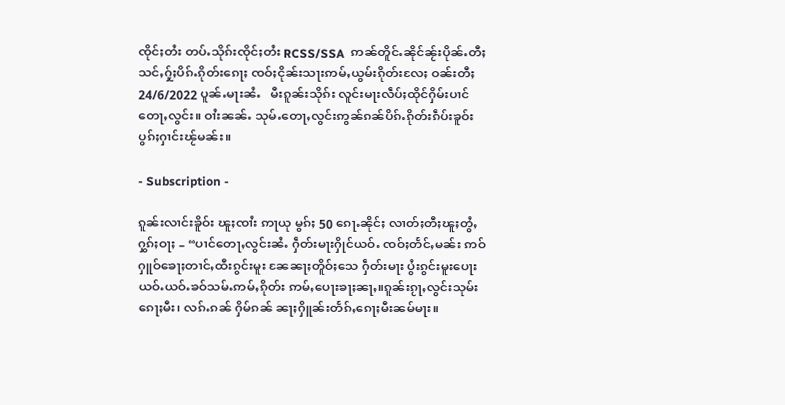ၸိုင်ႈတႆး တပ်ႉသိုၵ်းၸိုင်ႈတႆး RCSS/SSA  ဢၼ်တိူင်ႉၼိုင်ၼႂ်းပိုၼ်ႉတီႈ သင်ႇႁႂ်ႈပိၵ်ႉၵိုတ်းၵေႃႈ ၸဝ်ႈငိုၼ်းသႃးဢမ်ႇယွမ်းၵိုတ်းလႄႈ ဝၼ်းတီႈ 24/6/2022 ပူၼ်ႉမႃးၼႆႉ   မီးၵူၼ်းသိုၵ်း လူင်းမႃးလဵပ်ႈထိုင်ႁိမ်းပၢင်တေႃႇလွင်း။ ဝၢႆးၼၼ်ႉ သုမ်ႉတေႃႇလွင်းဢွၼ်ၵၼ်ပိၵ်ႉၵိုတ်းၵဵပ်းၶူဝ်းပွၵ်ႈႁၢင်းၽႂ်မၼ်း။

- Subscription -

ၵူၼ်းလၢင်းၶိူဝ်း ၽူႈၸၢႆး ဢႃယု မွၵ်ႈ 50 ၵေႃႉၼိုင်ႈ လၢတ်ႈတီႈၽူႈတွႆႇႁွၵ်ႈဝႃႈ – “ပၢင်တေႃႇလွင်းၼႆႉ ႁဵတ်းမႃးႁိုင်ယဝ်ႉ ၸဝ်ႈတႅင်ႇမၼ်း ဢဝ်ႁူဝ်ၶေႃႈတၢင်ႇထီးၵွင်းမူး ၼႄၼႃႈတိူဝ်ႈသေ ႁဵတ်းမႃး ပွႆးၵွင်းမူးပေႃးယဝ်ႉယဝ်ႉၶဝ်သမ်ႉဢမ်ႇၵိုတ်း ဢမ်ႇပေႃးၶႃႈၼႃႇ။ၵူၼ်းၵႂႃႇလွင်းသုမ်းၵေႃႈမီး၊ လၵ်ႉၵၼ် ႁိမ်ၵၼ် ၼႃႈႁိူၼ်းတႅၵ်ႇၵေႃႈမီးၼမ်မႃး။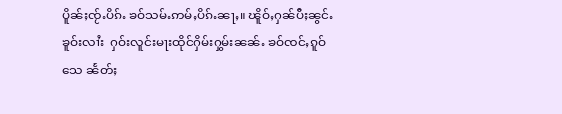ပိူၼ်ႈၸႂ်ႉပိၵ်ႉ ၶဝ်သမ်ႉဢမ်ႇပိၵ်ႉၼႃႇ။ ၽိူဝ်ႇႁၼ်ပီႈၼွင်ႉၶူဝ်းလၢႆး  ႁဝ်းလူင်းမႃးထိုင်ႁိမ်းႁွမ်းၼၼ်ႉ ၶဝ်ၸင်ႇၵူဝ်သေ ၼႅတ်ႈ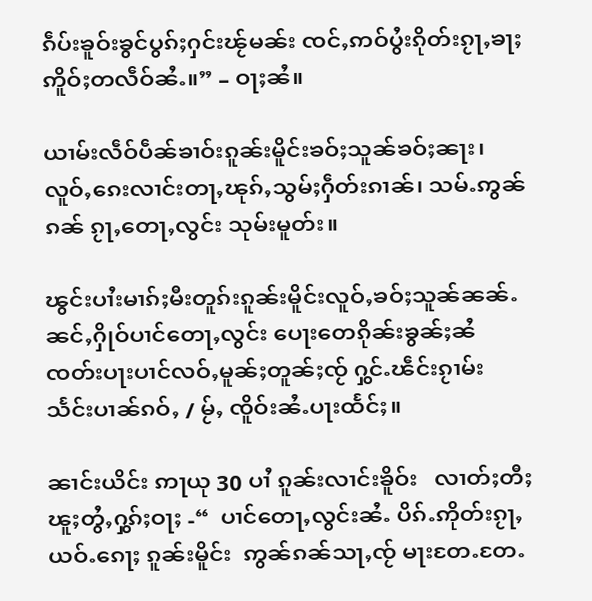ၵဵပ်းၶူဝ်းၶွင်ပွၵ်ႈႁင်းၽႂ်မၼ်း ၸင်ႇဢဝ်ပွႆးၵိုတ်းၵႂႃႇၶႃႈဢိူဝ်ႈတလဵဝ်ၼႆႉ။” – ဝႃႈၼႆ။

ယၢမ်းလဵဝ်ပဵၼ်ၶၢဝ်းၵူၼ်းမိူင်းၶဝ်ႈသူၼ်ၶဝ်ႈၼႃး၊ လူဝ်ႇၵေးလၢင်းတႃႇၽုၵ်ႇသွမ်ႈႁဵတ်းၵၢၼ်၊ သမ်ႉဢွၼ်ၵၼ် ၵႂႃႇတေႃႇလွင်း သုမ်းမူတ်း။

ၽွင်းပၢႆးမၢၵ်ႈမီးတူၵ်းၵူၼ်းမိူင်းလူဝ်ႇၶဝ်ႈသူၼ်ၼၼ်ႉ ၼင်ႇႁိုဝ်ပၢင်တေႃႇလွင်း ပေႃးတေၵိုၼ်းၶွၼ်ႈၼႆ ၸတ်းပႃးပၢင်လဝ်ႇမူၼ်ႈတူၼ်ႈၸႂ် ႁွင်ႉၽဵင်းၵႂၢမ်း သႅင်းပၢၼ်ၵဝ်ႇ / မႂ်ႇ ၸိူဝ်းၼႆႉပႃးထႅင်ႈ။

ၼၢင်းယိင်း ဢႃယု 30 ပၢႆ ၵူၼ်းလၢင်းၶိူဝ်း   လၢတ်ႈတီႈၽူႈတွႆႇႁွၵ်ႈဝႃႈ -“  ပၢင်တေႃႇလွင်းၼႆႉ ပိၵ်ႉဢိုတ်းၵႂႃႇယဝ်ႉၵေႃႈ ၵူၼ်းမိူင်း  ဢွၼ်ၵၼ်သႃႇၸႂ် မႃးတႄႉတႄႉ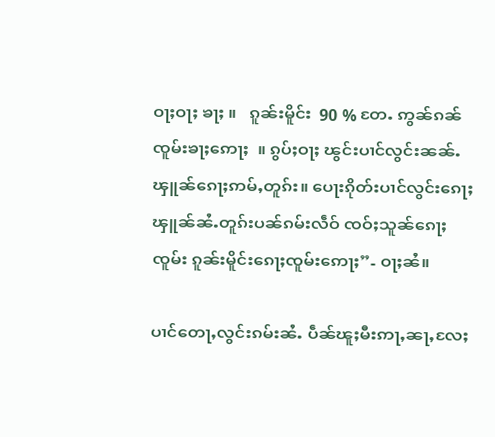ဝႃႈဝႃႈ ၶႃႈ ။   ၵူၼ်းမိူင်း  90 % တႄႉ ဢွၼ်ၵၼ်ၸူမ်းၶႃႈဢေႃႈ  ။ ၵွပ်ႈဝႃႈ ၽွင်းပၢင်လွင်းၼၼ်ႉ ၾူၼ်ၵေႃႈဢမ်ႇတူၵ်း။ ပေႃးၵိုတ်းပၢင်လွင်းၵေႃႈၾူၼ်ၼႆႉတူၵ်းပၼ်ၵမ်းလဵဝ် ၸဝ်ႈသူၼ်ၵေႃႈၸူမ်း ၵူၼ်းမိူင်းၵေႃႈၸူမ်းဢေႃႈ”- ဝႃႈၼႆ။

ပၢင်တေႃႇလွင်းၵမ်းၼႆႉ ပဵၼ်ၽူႈမီးဢႃႇၼႃႇလႄႈ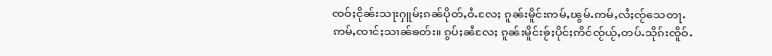ၸဝ်ႈငိုၼ်းသႃးႁူမ်ႈၵၼ်ပိုတ်ႇဝႆႉလႄႈ ၵူၼ်းမိူင်းဢမ်ႇၽွမ်ႉဢမ်ႇလႆႈၸႂ်သေတႃႉ ဢမ်ႇၸၢင်ႈသၢၼ်ၶတ်း။ ၵွပ်ႈၼႆလႄႈ ၵူၼ်းမိူင်းၶႂ်ႈပိုင်ႈဢိင်ၸႂ်ယႂ်ႇတပ်ႉသိုၵ်းၸိူဝ်ႉ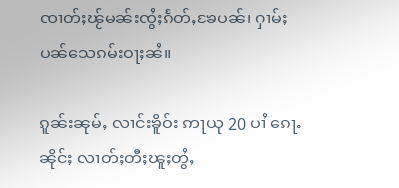ၸၢတ်ႈၽႂ်မၼ်းၸွႆႈၵႅတ်ႇၶႄပၼ်၊ ႁၢမ်ႈပၼ်သေၵမ်းဝႃႈၼႆ။

ၵူၼ်းၼုမ်ႇ လၢင်းၶိူဝ်း ဢႃယု 20 ပၢႆ ၵေႃႉၼိုင်ႈ လၢတ်ႈတီႈၽူႈတွႆႇ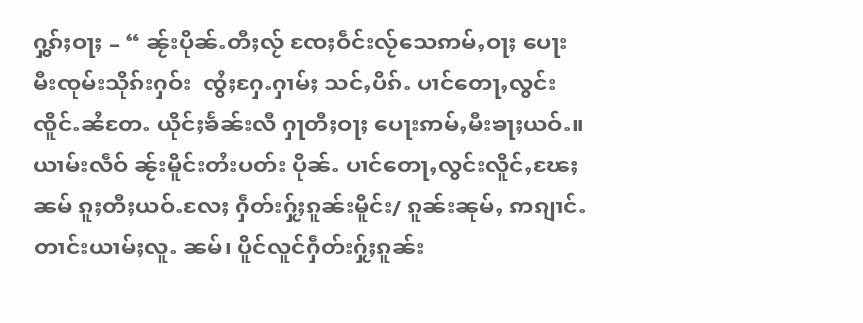ႁွၵ်ႈဝႃႈ – “ ၼႂ်းပိုၼ်ႉတီႈလႂ် ၸႄႈဝဵင်းလႂ်သေဢမ်ႇဝႃႈ ပေႃးမီးၸုမ်းသိုၵ်းႁဝ်း  ၸွႆႈႁႄႉႁၢမ်ႈ သင်ႇပိၵ်ႉ ပၢင်တေႃႇလွင်း ၸိူင်ႉၼႆတႄႉ ယိုင်ႈၶႅၼ်းလီ ႁႃတီႈဝႃႈ ပေႃးဢမ်ႇမီးၶႃႈယဝ်ႉ။ ယၢမ်းလဵဝ် ၼႂ်းမိူင်းတႆးပတ်း ပိုၼ်ႉ ပၢင်တေႃႇလွင်းလိူင်ႇၽႄႈၼမ် ၵူႈတီႈယဝ်ႉလႄႈ ႁဵတ်းႁႂ်ႈၵူၼ်းမိူင်း/ ၵူၼ်းၼုမ်ႇ ဢၵျၢင်ႉတၢင်းယၢမ်ႈလူႉ ၼမ်၊ ပိူင်လူင်ႁဵတ်းႁႂ်ႈၵူၼ်း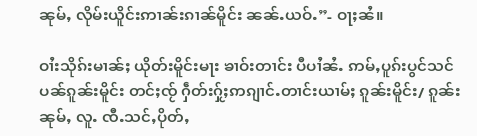ၼုမ်ႇ လိုမ်းယိူင်းဢၢၼ်းၵၢၼ်မိူင်း ၼၼ်ႉယဝ်ႉ”- ဝႃႈၼႆ။

ဝၢႆးသိုၵ်းမၢၼ်ႈ ယိုတ်းမိူင်းမႃး ၶၢဝ်းတၢင်း ပီပၢႆၼႆႉ ဢမ်ႇပူၵ်းပွင်သင်ပၼ်ၵူၼ်းမိူင်း တင်ႈၸႂ် ႁဵတ်းႁႂ်ႈဢၵျၢင်ႉတၢင်းယၢမ်ႈ ၵူၼ်းမိူင်း/ ၵူၼ်းၼုမ်ႇ လူႉ ၸီႉသင်ႇပိုတ်ႇ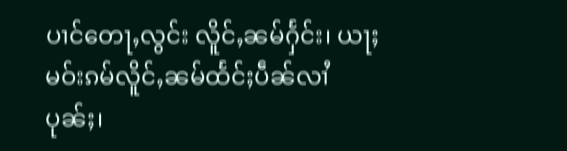ပၢင်တေႃႇလွင်း လိူင်ႇၼမ်ႁႅင်း၊ ယႃႈမဝ်းၵမ်လိူင်ႇၼမ်ထႅင်ႈပဵၼ်လၢႆပုၼ်ႈ၊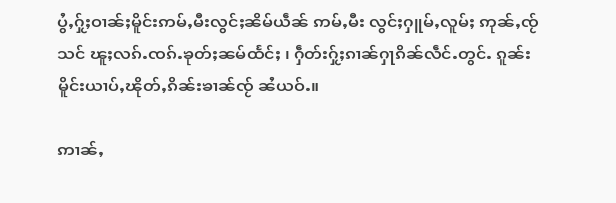ပွႆႇႁႂ်ႈဝၢၼ်ႈမိူင်းဢမ်ႇမီးလွင်ႈၼိမ်ယဵၼ် ဢမ်ႇမီး လွင်ႈႁူမ်ႇလူမ်ႈ ဢုၼ်ႇၸႂ်သင် ၽူႈလၵ်ႉၸၵ်ႉၶုတ်ႈၼမ်ထႅင်ႈ ၊ ႁဵတ်းႁႂ်ႈၵၢၼ်ႁႃၵိၼ်လဵင်ႉတွင်ႉ ၵူၼ်းမိူင်းယၢပ်ႇၽိုတ်ႇၵိၼ်းၶၢၼ်ၸႂ် ၼႆယဝ်ႉ။

ဢၢၼ်ႇ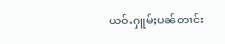ယဝ်ႉႁူမ်ႈပၼ်တၢင်း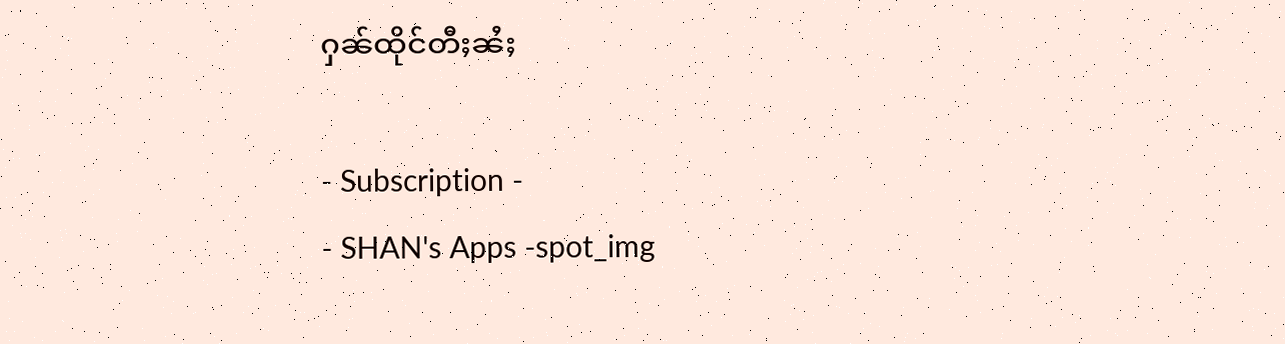ႁၼ်ထိုင်တီႈၼႆႈ

- Subscription -
- SHAN's Apps -spot_img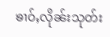ၶၢဝ်ႇလိုၼ်းသုတ်း